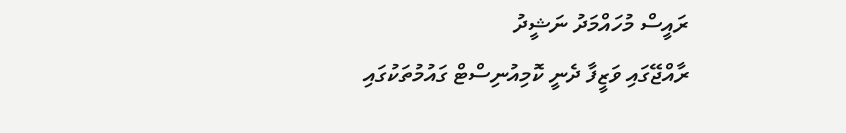ރައީސް މުހައްމަދު ނަޝީދު
ރާއްޖޭގައި ވަޒީފާ ދެނީ ކޮމިއުނިސްޓް ގައުމުތަކުގައި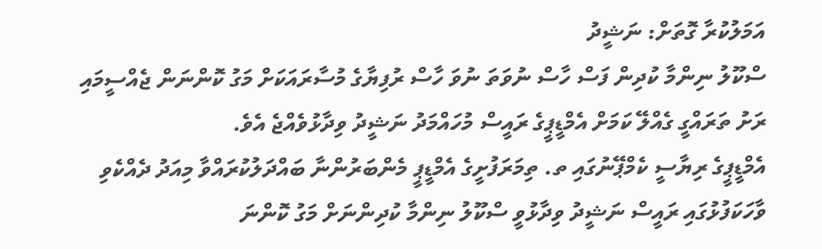އަމަލުކުރާ ގޮތަށް: ނަޝީދު
ސްކޫލު ނިންމާ ކުދިން ފަސް ހާސް ނުވަތަ ނުވަ ހާސް ރުފިޔާގެ މުސާރައަކަށް މަގު ކޮންނަން ޖެއްސީމައި ރަށު ތަރައްގީ ގެއްލޭ ކަމަށް އެމްޑީޕީގެ ރައީސް މުހައްމަދު ނަޝީދު ވިދާޅުވެއްޖެ އެވެ.
އެމްޑީޕީގެ ރިޔާސީ ކެމްޕޭނުގައި ތ. ތިމަރަފުށީގެ އެމްޑީޕީ މެންބަރުންނާ ބައްދަލުކުރައްވާ މިއަދު ދެއްކެވި ވާހަކަފުޅުގައި ރައީސް ނަޝީދު ވިދާޅުވީ ސްކޫލު ނިންމާ ކުދިންނަށް މަގު ކޮންނަ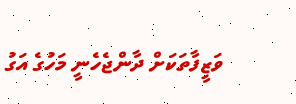ވަޒީފާތަކަށް ދާންޖެހެނީ މަހުގެ އަގު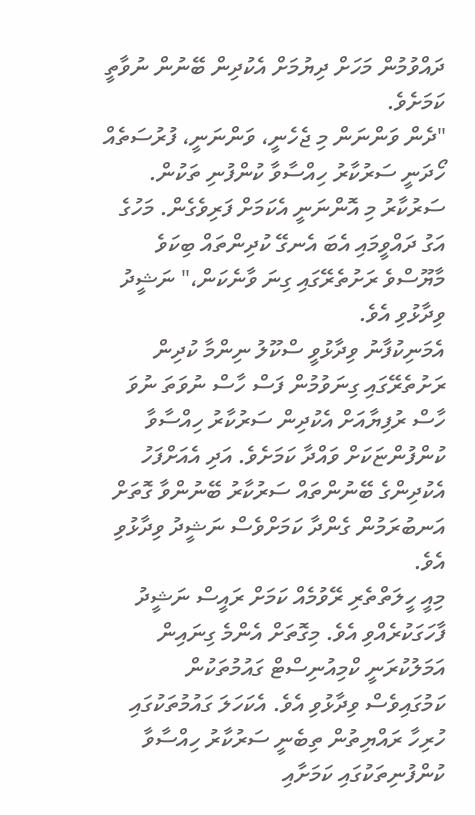ދައްވުމުން މަހަށް ދިޔުމަށް އެކުދިން ބޭނުން ނުވާތީ ކަމަށެވެ.
"ދެން ވަންނަން މި ޖެހެނީ، ވަންނަނީ، ފުރުސަތެއް ހޯދަނީ ސަރުކާރު ހިއްސާވާ ކުންފުނި ތަކުން. ސަރުކާރު މި އޮންނަނީ އެކަމަށް ފަރިވެގެން. މަހުގެ އަގު ދައްވީމައި އެބަ އެނގޭ ކުދިންތައް ބިކަވެ މާޔޫސްވެ ރަށުތެރޭގައި ގިނަ ވާނެކަން،" ނަޝީދު ވިދާޅުވި އެވެ.
އެމަނިކުފާނު ވިދާޅުވީ ސްކޫލު ނިންމާ ކުދިން ރަށުތެރޭގައި ގިނަވުމުން ފަސް ހާސް ނުވަތަ ނުވަ ހާސް ރުފިޔާއަށް އެކުދިން ސަރުކާރު ހިއްސާވާ ކުންފުންޏަކަށް ވައްދާ ކަމަށެވެ. އަދި އެއަށްފަހު އެކުދިންގެ ބޭނުންތައް ސަރުކާރު ބޭނުންވާ ގޮތަށް އަނބުރަމުން ގެންދާ ކަމަށްވެސް ނަޝީދު ވިދާޅުވި އެވެ.
މިއީ ހީލަތްތެރި ރޭވުމެއް ކަމަށް ރައީސް ނަޝީދު ފާހަގަކުރެއްވި އެވެ. މިގޮތަށް އެންމެ ގިނައިން އަމަލުކުރަނީ ކްމިއުނިސްޓް ގައުމުތަކުން ކަމުގައިވެސް ވިދާޅުވި އެވެ. އެކަހަލަ ގައުމުތަކުގައި ހުރިހާ ރައްޔިތުން ތިބެނީ ސަރުކާރު ހިއްސާވާ ކުންފުނިތަކުގައި ކަމަށާއި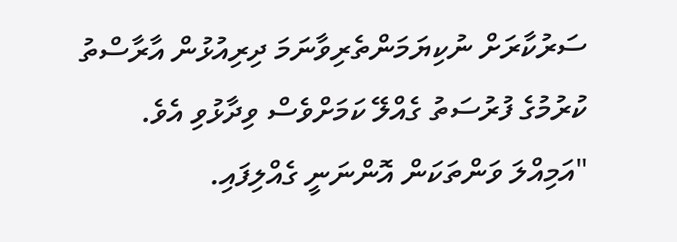ސަރުކާރަށް ނުކިޔަމަންތެރިވާނަމަ ދިރިއުޅުން އާރާސްތު ކުރުމުގެ ފުރުސަތު ގެއްލޭ ކަމަށްވެސް ވިދާޅުވި އެވެ.
"އަމިއްލަ ވަންތަކަން އޮންނަނީ ގެއްލިފައި.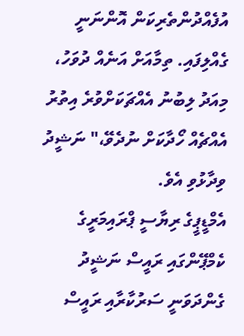އުފެއްދުންތެރިކަން އޮންނަނީ ގެއްލިފައި. ތިމާއަށް އަނެއް ދުވަހު، މިއަދު ލިބުނު އެއްޗަކަށްވުރެ އިތުރު އެއްޗެއް ހޯދާކަށް ނުދެވޭ،" ނަޝީދު ވިދާޅުވި އެވެ.
އެމްޑީޕީގެ ރިޔާސީ ޕްރައިމަރީގެ ކެމްޕޭންގައި ރައީސް ނަޝީދު ގެންދަވަނީ ސަރުކާރާއި ރައީސް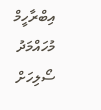އިބްރާހީމް މުހައްމަދު ސޯލިހަށް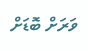ވަރަށް ބޮޑަށް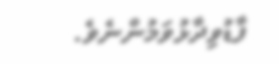ފާޑުވިދާޅުވަމުންނެވެ.